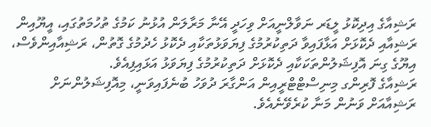ރަޝިއާގެ އިދިކޮޅު ލީޑަރ ނަވާލްނީއަށް ވިހަދީ އޭނާ މަރާލަން އުޅުނު ކަމުގެ ތުހުމަތުގައި، އީޔޫއިން ރަޝިއާއި ދެކޮޅަށް އަޅާފައިވާ ދަތިކުރުމުގެ ފިޔަވަޅުތަކާއި ދެކޮޅު ހެދުމުގެ ގޮތުން، ރަޝިއާއިންވެސް، އިޔޫގެ ގިނަ އޮފިޝަލުންތަކަކާއި ދެކޮޅަށް ދަތިކުރުމުގެ ފިޔަވަޅު އަޅައިފިއެވެ.
ރަޝިއާގެ ފޮރިންގ މިނިސްޓްޓްރީއިން އަންގާރަ ދުވަހު ބުނެފައިވަނީ، މިއޮފިޝަލުންނަށް ރަޝިއާއަށް ވަނުން މަނާ ކުރެވޭނެއެވެ.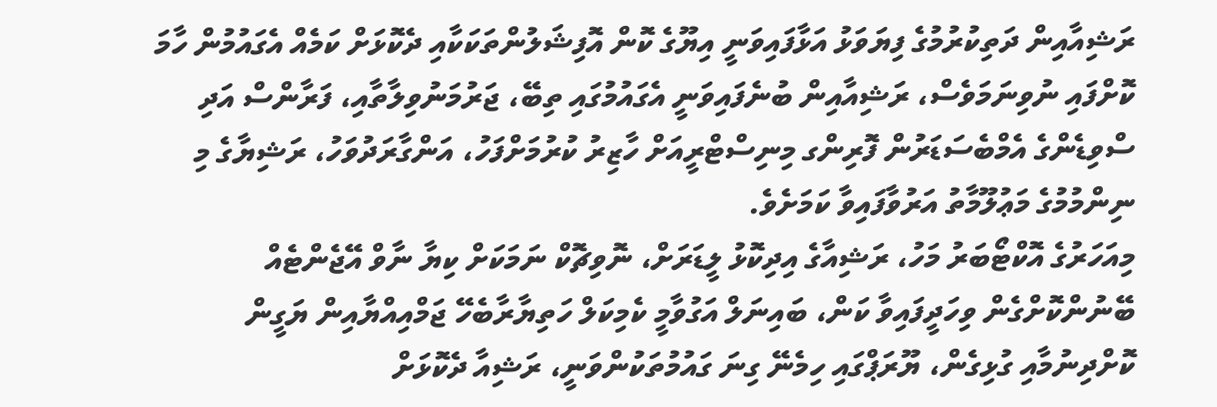ރަޝިއާއިން ދަތިކުރުމުގެ ފިޔަވަޅު އަޅާފައިވަނީ އިޔޫގެ ކޮން އޮފިޝަލުންތަކަކާއި ދެކޮޅަށް ކަމެއް އެގައުމުން ހާމަ ކޮށްފައި ނުވިނަމަވެސް، ރަޝިއާއިން ބުނެފައިވަނީ އެގައުމުގައި ތިބޭ، ޖަރުމަނުވިލާތާއި، ފަރާންސް އަދި ސްވިޑެންގެ އެމްބެސަޑަރުން ފޮރިންގ މިނިސްޓްރީއަށް ހާޒިރު ކުރުމަށްފަހު، އަންގާރަދުވަހު، ރަޝިޔާގެ މި ނިންމުމުގެ މަޢުލޫމާތު އަރުވާފައިވާ ކަމަށެވެ.
މިއަހަރުގެ އޮކްޓޯބަރު މަހު، ރަޝިއާގެ އިދިކޮޅު ލީޑަރަށް، ނޮވިޗޮކް ނަމަކަށް ކިޔާ ނާވް އޭޖެންޓެއް ބޭނުންކޮށްގެން ވިހަދީފައިވާ ކަން، ބައިނަލް އަގުވާމީ ކެމިކަލް ހަތިޔާރާބެހޭ ޖަމްއިއްޔާއިން ޔަގީން ކޮށްދިނުމާއި ގުޅިގެން، ޔޫރަޕްގައި ހިމެނޭ ގިނަ ގައުމުތަކުންވަނީ، ރަޝިއާ ދެކޮޅަށް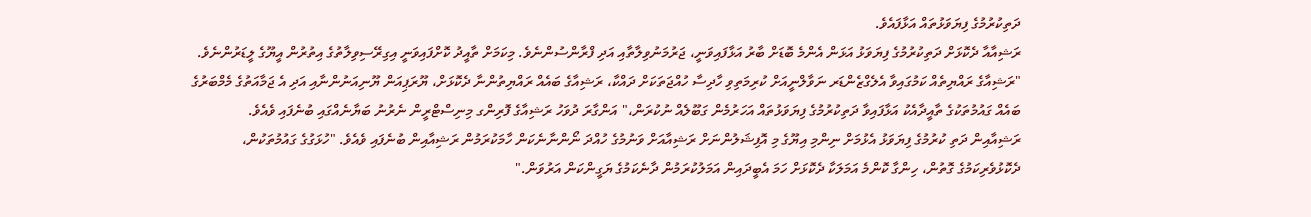ދަތިކުރުމުގެ ފިޔަވަޅުތައް އަޅާފައެވެ.
ރަޝިއާއާ ދެކޮޅަށް ދަތިކުރުމުގެ ފިޔަވަޅު އަޅަން އެންމެ ބޮޑަށް ބާރު އަޅާފައިވަނީ، ޖަރުމަނުވިލާތާއި އަދި ފްރާންސުންނެވެ. މިކަމަށް ތާއީދު ކޮށްފައިވަނީ އިގިރޭސިވިލާތުގެ އިތުރުން އީޔޫގެ ލީޑަރުންނެވެ.
"ރަޝިއާގެ ރައްޔިތެއް ކަމުގައިވާ އެލެގްޒެންޑަރ ނަވާލްނީއަށް ކުރިމަތިވި ހާދިސާ ހުއްޖަތަކަށް ދައްކާ، ރަޝިއާގެ ބައެއް ރައްޔިތުންނާ ދެކޮޅަށް، ޔޫރަޕިއަން ޔޫނިއަނުންނާއި އަދި އެ ޖަމާއަތުގެ މެމްބަރުގެ ބައެއް ގައުމުތަކުގެ ތާއީދާއެކު އަޅާފައިވާ ދަތިކުރުމުގެ ފިޔަވަޅުތައް އަހަރުމެން ގަބޫލެއް ނުކުރަން،" އަންގާރަ ދުވަހު ރަޝިއާގެ ފޮރިންގ މިނިސްޓްރީން ނެރުނު ބަޔާނެއްގައި ބުނެފައި ވެއެވެ.
ރަޝިއާއިން ދަތި ކުރުމުގެ ފިޔަވަޅު އެޅުމަށް ނިންމި އިޔޫގެ މި އޮފިޝަލުންނަށް ރަޝިއާއަށް ވަނުމުގެ ހުއްދަ ނޯންނާނެކަން ހާމަކުރަމުން ރަޝިއާއިން ބުނެފައި ވެއެވެ. "ހުޅަގުގެ ގައުމުތަކުން، ދެކޮޅުވެރިކަމުގެ ގޮތުން، ހިންގާ ކޮންމެ އަމަލަކާ ދެކޮޅަށް ހަމަ އެބީދައިން އަމަލުކުރަމުން ދާނެކަމުގެ ޔަގީންކަން އަރުވަން."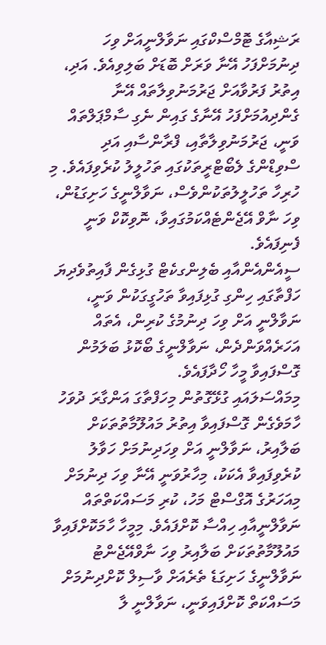ރަޝިއާގެ ޓޮމްސްކްގައި ނަވާލްނީއަށް ވިހަ ދިނުމަށްފަހު އޭނާ ވަރަށް ބޮޑަށް ބަލިވިއެވެ. އަދި، އިތުރު ފަރުވާއަށް ޖަރުމަނުވިލާތައް އޭނާ ގެންދިއުމަށްފަހު އޭނާގެ ގައިން ނެގި ސާމްޕަލްތައް ވަނީ، ޖަރުމަނުވިލާތާއި، ފްރާންސާއި އަދި ސްވިޑްންގެ ލެބޯޓްރީތަކުގައި ތަހުލީލު ކުރެވިފައެވެ. މި ހުރިހާ ތަހުލީލުތަކުންވެސް، ނަވާލްނީގެ ހަށިގަޑުން، ވިހަ ނާވް އޭޖެންޓެއްކަމުގައިވާ، ނޮވިކޮކް ވަނީ ފެނިފައެވެ.
ސީއެންއެންއާއި ބެލިންގކެޓް ގުޅިގެން ފާއިތުވެދިޔަ ހަފްތާގައި ހިންގި ގުޅިފައިވާ ތަހުގީގަކުން ވަނީ، ނަވާލްނީ އަށް ވިހަ ދިނުމުގެ ކުރިން، އެތައް އަހަރެއްވަންދެން، ނަވާލްނީގެ ބޯކޮޅު ބަލަމުން ގޮސްފައިވާ މީހާ ހޯދާފައެވެ.
މިމައްސަލައައި ގުޅޭގޮތުން މިހަފްތާގަ އަންގާރަ ދުވަހު ހާމަވެގެން ގޮސްފައިވާ އިތުރު މައުލޫމާތުތަކަށް ބަލާއިރު، ނަވާލްނީ އަށް ވިހަދިނުމަށް ހަވާލު ކުރެވިފައިވާ އެކަކު، މިހާރުވަނީ އޭނާ ވިހަ ދިނުމަށް މިއަހަރުގެ އޮގްސްޓް މަހު، ކުރި މަސައްކަތްތައް ނަވާލްނީއާއި ހިއްސާ ކޮށްފައެވެ. މިމީހާ ހާމަކޮށްފައިވާ މައުލޫމާތުތަކަށް ބަލާއިރު ވިހަ ނާވްއޭޖެންޓު ނަވާލްނީގެ ހަށިގަޑެ ތެރެއަށް ވާސިލް ކޮށްދިނުމަށް މަސައްކަތް ކޮށްފައިވަނީ، ނަވާލްނީ ލާ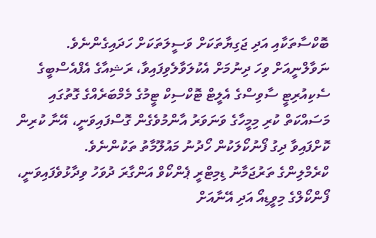ބޮކްސާތަކާއި އަދި ޖަގިޔާތަކަށް ވަސީލަތަކަށް ހަދައިގެންނެވެ.
ނަވާލްނީއަށް ވިހަ ދިނުމަށް އެކުލަވާލެވިފައިވާ، ރަޝިއާގެ އެފްއެސްބީގެ ސެކިއުރިޓީ ސާވިސްގެ އެލީޓް ޓޮކްސިކް ޓީމުގެ މެމްބަރެއްގެ ގޮތުގައި މަސައްކަތް ކުރި މިމީހާގެ ވަނަވަރު އާންމުވެގެން ގޮސްފައިވަނީ، އޭނާ ކުރިން ކޮށްފައިވާ ދިގު ފޯނުކޯލަކުން ހޯދުނު މައުލޫމާތު ތަކުންނެވެ.
ކްރެމްލިންގެ ތަރުޖަމާނު ޑިމިޓްރީ ޕެންކޯވް އަންގާރަ ދުވަހު ވިދާޅުވެފައިވަނީ، ފޯންކޯލްގެ މިވީޑިއޯ އަދި އޭނާއަށް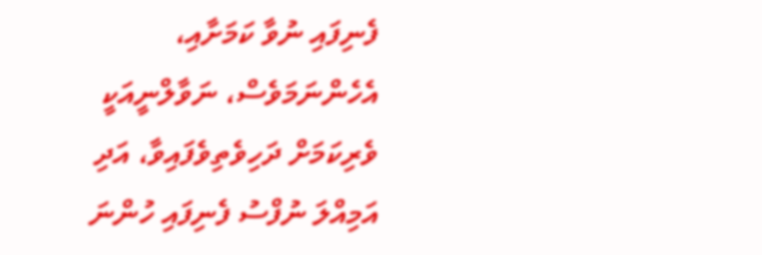ފެނިފައި ނުވާ ކަމަށާއި، އެހެންނަމަވެސް، ނަވާލްނީއަކީ ވެރިކަމަށް ދަހިވެތިވެފައިވާ، އަދި އަމިއްލަ ނުފްސު ފެނިފައި ހުންނަ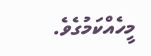މީހެއްކަމުގެވެ.